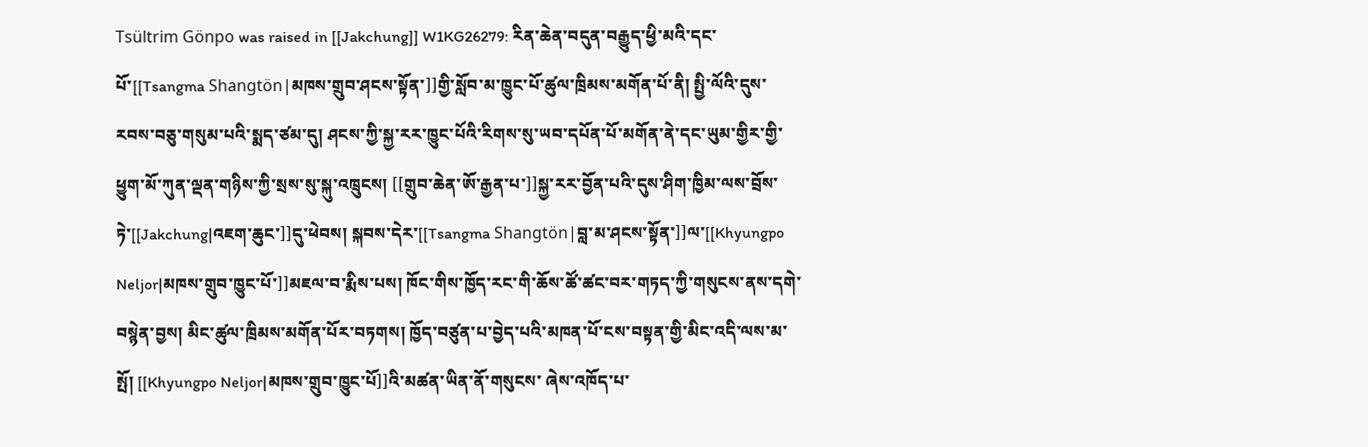Tsültrim Gönpo was raised in [[Jakchung]] W1KG26279: རིན་ཆེན་བདུན་བརྒྱུད་ཕྱི་མའི་དང་པོ་[[Tsangma Shangtön|མཁས་གྲུབ་ཤངས་སྟོན་]]གྱི་སློབ་མ་ཁྱུང་པོ་ཚུལ་ཁྲིམས་མགོན་པོ་ནི། སྤྱི་ལོའི་དུས་རབས་བཅུ་གསུམ་པའི་སྨད་ཙམ་དུ། ཤངས་ཀྱི་སྐྱ་རར་ཁྱུང་པོའི་རིགས་སུ་ཡབ་དཔོན་པོ་མགོན་ནེ་དང་ཡུམ་གྱིར་གྱི་ཕྱུག་མོ་ཀུན་ལྡན་གཉིས་ཀྱི་སྲས་སུ་སྐུ་འཁྲུངས། [[གྲུབ་ཆེན་ཨོ་རྒྱན་པ་]]སྐྱ་རར་བྱོན་པའི་དུས་ཤིག་ཁྱིམ་ལས་བྲོས་ཏེ་[[Jakchung|འཇག་ཆུང་]]དུ་ཕེབས། སྐབས་དེར་[[Tsangma Shangtön|བླ་མ་ཤངས་སྟོན་]]ལ་[[Khyungpo Neljor|མཁས་གྲུབ་ཁྱུང་པོ་]]མཇལ་བ་རྨིས་པས། ཁོང་གིས་ཁྱོད་རང་གི་ཆོས་ཚོ་ཚང་བར་གཏད་ཀྱི་གསུངས་ནས་དགེ་བསྙེན་བྱས། མིང་ཚུལ་ཁྲིམས་མགོན་པོར་བཏགས། ཁྱོད་བཙུན་པ་བྱེད་པའི་མཁན་པོ་ངས་བསྟན་གྱི་མིང་འདི་ལས་མ་སྤོ། [[Khyungpo Neljor|མཁས་གྲུབ་ཁྱུང་པོ]]འི་མཚན་ཡིན་ནོ་གསུངས་ ཞེས་འཁོད་པ་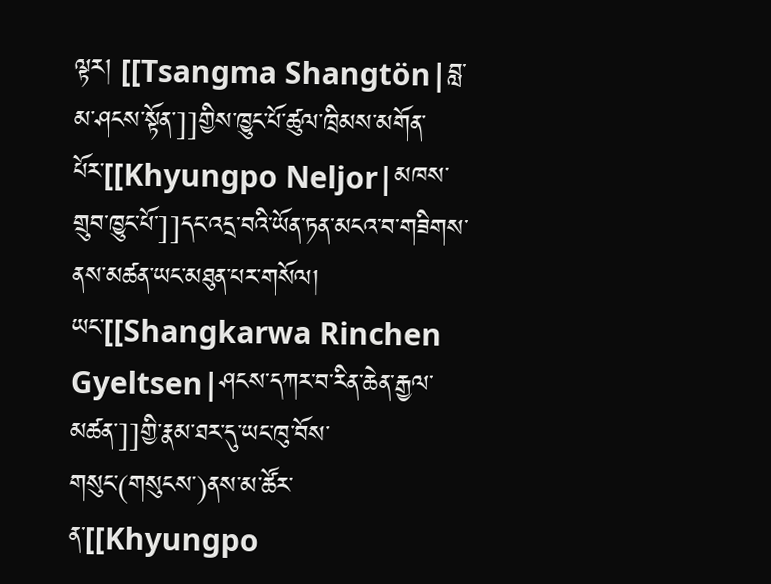ལྟར། [[Tsangma Shangtön|བླ་མ་ཤངས་སྟོན་]]གྱིས་ཁྱུང་པོ་ཚུལ་ཁྲིམས་མགོན་པོར་[[Khyungpo Neljor|མཁས་གྲུབ་ཁྱུང་པོ་]]དང་འདྲ་བའི་ཡོན་ཏན་མངའ་བ་གཟིགས་ནས་མཚན་ཡང་མཐུན་པར་གསོལ། ཡང་[[Shangkarwa Rinchen Gyeltsen|ཤངས་དཀར་བ་རིན་ཆེན་རྒྱལ་མཚན་]]གྱི་རྣམ་ཐར་དུ་ཡང་ཁུ་བོས་གསུང་(གསུངས་)ནས་མ་ཚོར་ན་[[Khyungpo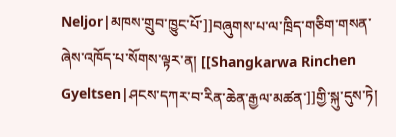Neljor|མཁས་གྲུབ་ཁྱུང་པོ་]]བཞུགས་པ་ལ་ཁྲིད་གཅིག་གསན་ ཞེས་འཁོད་པ་སོགས་ལྟར་ན། [[Shangkarwa Rinchen Gyeltsen|ཤངས་དཀར་བ་རིན་ཆེན་རྒྱལ་མཚན་]]གྱི་སྐུ་དུས་ཏེ།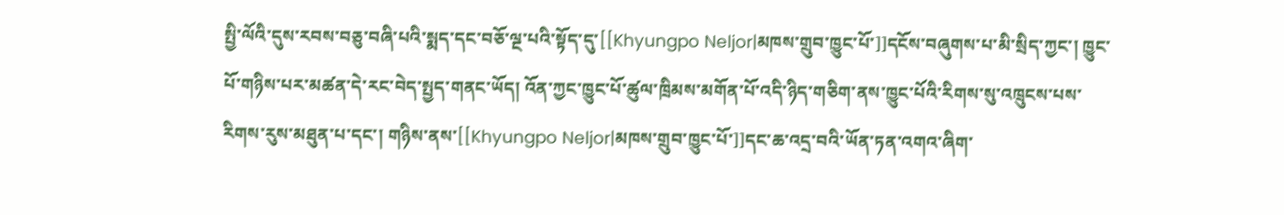སྤྱི་ལོའི་དུས་རབས་བཅུ་བཞི་པའི་སྨད་དང་བཅོ་ལྔ་པའི་སྟོད་དུ་[[Khyungpo Neljor|མཁས་གྲུབ་ཁྱུང་པོ་]]དངོས་བཞུགས་པ་མི་སྲིད་ཀྱང་། ཁྱུང་པོ་གཉིས་པར་མཚན་དེ་རང་བེད་སྤྱད་གནང་ཡོད། འོན་ཀྱང་ཁྱུང་པོ་ཚུལ་ཁྲིམས་མགོན་པོ་འདི་ཉིད་གཅིག་ནས་ཁྱུང་པོའི་རིགས་སུ་འཁྲུངས་པས་རིགས་རུས་མཐུན་པ་དང་། གཉིས་ནས་[[Khyungpo Neljor|མཁས་གྲུབ་ཁྱུང་པོ་]]དང་ཆ་འདྲ་བའི་ཡོན་ཏན་འགའ་ཞིག་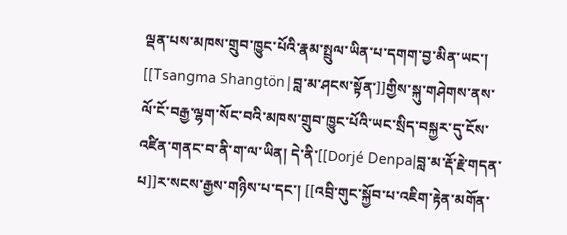ལྡན་པས་མཁས་གྲུབ་ཁྱུང་པོའི་རྣམ་སྤྲུལ་ཡིན་པ་དགག་བྱ་མིན་ཡང་། [[Tsangma Shangtön|བླ་མ་ཤངས་སྟོན་]]གྱིས་སྐུ་གཤེགས་ནས་ལོ་ངོ་བརྒྱ་ལྷག་སོང་བའི་མཁས་གྲུབ་ཁྱུང་པོའི་ཡང་སྲིད་བསྐྱར་དུ་ངོས་འཛིན་གནང་བ་ནི་ག་ལ་ཡིན། དེ་ནི་[[Dorjé Denpa|བླ་མ་རྡོ་རྗེ་གདན་པ]]ར་སངས་རྒྱས་གཉིས་པ་དང་། [[འབྲི་གུང་སྐྱོབ་པ་འཇིག་རྟེན་མགོན་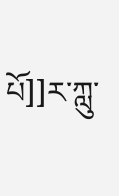པོ]]ར་ཀླུ་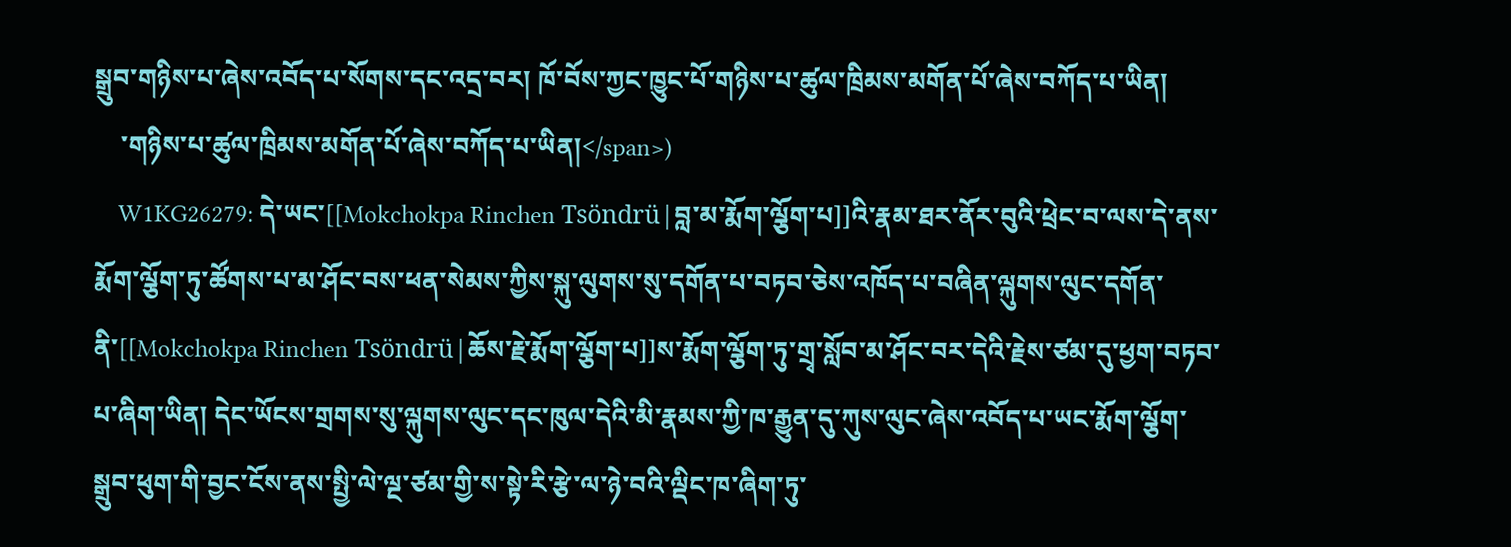སྒྲུབ་གཉིས་པ་ཞེས་འབོད་པ་སོགས་དང་འདྲ་བར། ཁོ་བོས་ཀྱང་ཁྱུང་པོ་གཉིས་པ་ཚུལ་ཁྲིམས་མགོན་པོ་ཞེས་བཀོད་པ་ཡིན།
    ་གཉིས་པ་ཚུལ་ཁྲིམས་མགོན་པོ་ཞེས་བཀོད་པ་ཡིན།</span>)
    W1KG26279: དེ་ཡང་[[Mokchokpa Rinchen Tsöndrü|བླ་མ་རྨོག་ལྕོག་པ]]འི་རྣམ་ཐར་ནོར་བུའི་ཕྲེང་བ་ལས་དེ་ནས་རྨོག་ལྕོག་ཏུ་ཚོགས་པ་མ་ཤོང་བས་ཕན་སེམས་ཀྱིས་སྐུ་ལུགས་སུ་དགོན་པ་བཏབ་ཅེས་འཁོད་པ་བཞིན་ལྐུགས་ལུང་དགོན་ནི་[[Mokchokpa Rinchen Tsöndrü|ཆོས་རྗེ་རྨོག་ལྕོག་པ]]ས་རྨོག་ལྕོག་ཏུ་གྲྭ་སློབ་མ་ཤོང་བར་དེའི་རྗེས་ཙམ་དུ་ཕྱག་བཏབ་པ་ཞིག་ཡིན། དེང་ཡོངས་གྲགས་སུ་ལྐུགས་ལུང་དང་ཁུལ་དེའི་མི་རྣམས་ཀྱི་ཁ་རྒྱུན་དུ་ཀུས་ལུང་ཞེས་འབོད་པ་ཡང་རྨོག་ལྕོག་སྒྲུབ་ཕུག་གི་བྱང་ངོས་ནས་སྤྱི་ལེ་ལྔ་ཙམ་གྱི་ས་སྟེ་རི་རྩེ་ལ་ཉེ་བའི་ལྡིང་ཁ་ཞིག་ཏུ་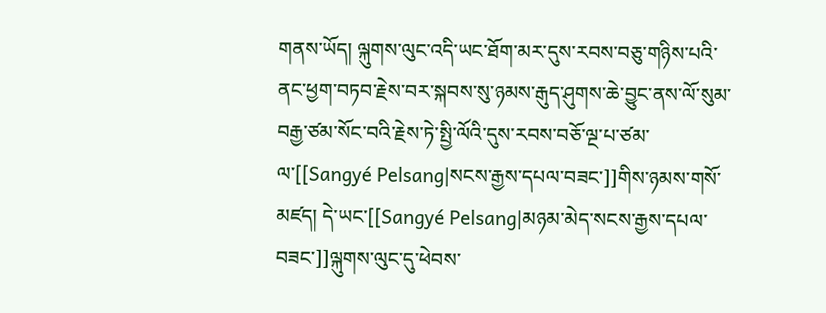གནས་ཡོད། ལྐུགས་ལུང་འདི་ཡང་ཐོག་མར་དུས་རབས་བཅུ་གཉིས་པའི་ནང་ཕྱག་བཏབ་རྗེས་བར་སྐབས་སུ་ཉམས་རྒུད་ཤུགས་ཆེ་བྱུང་ནས་ལོ་སུམ་བརྒྱ་ཙམ་སོང་བའི་རྗེས་ཏེ་སྤྱི་ལོའི་དུས་རབས་བཅོ་ལྔ་པ་ཙམ་ལ་[[Sangyé Pelsang|སངས་རྒྱས་དཔལ་བཟང་]]གིས་ཉམས་གསོ་མཛད། དེ་ཡང་[[Sangyé Pelsang|མཉམ་མེད་སངས་རྒྱས་དཔལ་བཟང་]]ལྐུགས་ལུང་དུ་ཕེབས་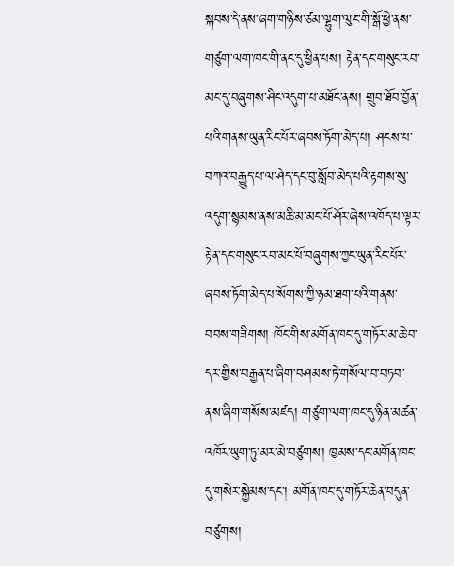སྐབས་དེ་ནས་ཞག་གཉིས་ཙམ་ལྷུག་ལུང་གི་སྒོ་ཕྱེ་ནས་གཙུག་ལག་ཁང་གི་ནང་དུ་ཕྱིན་པས། རྟེན་དང་གསུང་རབ་མང་དུ་བཞུགས་ཤིང་འདུག་པ་མཐོང་ནས། གྲུབ་ཐོབ་བྱོན་པའི་གནས་ཡུན་རིང་པོར་ཞབས་ཏོག་མེད་པ། ཤངས་པ་བཀའ་བརྒྱུད་པ་ལ་ཤེད་དང་བུ་སློབ་མེད་པའི་རྟགས་སུ་འདུག་སྙམས་ནས་མཆི་མ་མང་པོ་ཤོར་ཞེས་འཁོད་པ་ལྟར་རྟེན་དང་གསུང་རབ་མང་པོ་བཞུགས་ཀྱང་ཡུན་རིང་པོར་ཞབས་ཏོག་མེད་པ་སོགས་ཀྱི་ཉམ་ཐག་པའི་གནས་བབས་གཟིགས། ཁོང་གིས་མགོན་ཁང་དུ་གཏོར་མ་ཆེ་བ་དར་གྱིས་བརྒྱན་པ་ཞིག་བཤམས་ཏེ་གསོལ་བ་བཏབ་ནས་ཞིག་གསོས་མཛད། གཙུག་ལག་ཁང་དུ་ཉིན་མཚན་འཁོར་ཡུག་ཏུ་མར་མེ་བཙུགས། ཁྱམས་དང་མགོན་ཁང་དུ་གསེར་སྐྱེམས་དང་། མགོན་ཁང་དུ་གཏོར་ཆེན་བདུན་བཙུགས།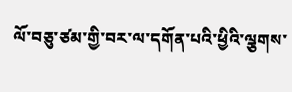ལོ་བཅུ་ཙམ་གྱི་བར་ལ་དགོན་པའི་ཕྱིའི་ལྕགས་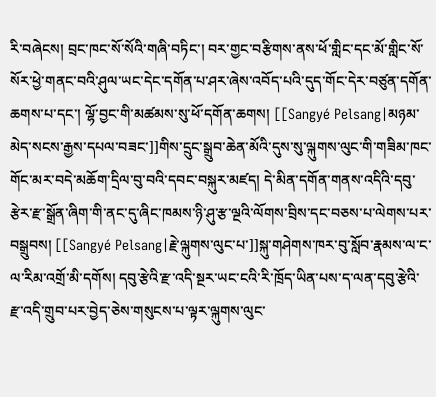རི་བཞེངས། བྲང་ཁང་སོ་སོའི་གཞི་བཏིང་། བར་གྱང་བརྩིགས་ནས་ཕོ་གླིང་དང་མོ་གླིང་སོ་སོར་ཕྱེ་གནང་བའི་ཤུལ་ཡང་དེང་དགོན་པ་ཤར་ཞེས་འབོད་པའི་དུད་གོང་དེར་བཙུན་དགོན་ཆགས་པ་དང་། ལྷོ་བྱང་གི་མཚམས་སུ་ཕོ་དགོན་ཆགས། [[Sangyé Pelsang|མཉམ་མེད་སངས་རྒྱས་དཔལ་བཟང་]]གིས་དྲུང་སྒྲུབ་ཆེན་མོའི་དུས་སུ་ལྐུགས་ལུང་གི་གཟིམ་ཁང་གོང་མར་བདེ་མཆོག་དྲིལ་བུ་བའི་དབང་བསྐུར་མཛད། དེ་མིན་དགོན་གནས་འདིའི་དབུ་རྩེར་རྫ་སྒྲོན་ཞིག་གི་ནང་དུ་ཞིང་ཁམས་ཉི་ཤུ་རྩ་ལྔའི་ལོགས་བྲིས་དང་བཅས་པ་ལེགས་པར་བསྒྲུབས། [[Sangyé Pelsang|རྗེ་ལྐུགས་ལུང་པ་]]སྐུ་གཤེགས་ཁར་བུ་སློབ་རྣམས་ལ་ང་ལ་རིམ་འགྲོ་མི་དགོས། དབུ་རྩེའི་རྫ་འདི་སྔར་ཡང་ངའི་རི་ཁྲོད་ཡིན་པས་ད་ལན་དབུ་རྩེའི་རྫ་འདི་གྲུབ་པར་བྱེད་ཅེས་གསུངས་པ་ལྟར་ལྐུགས་ལུང་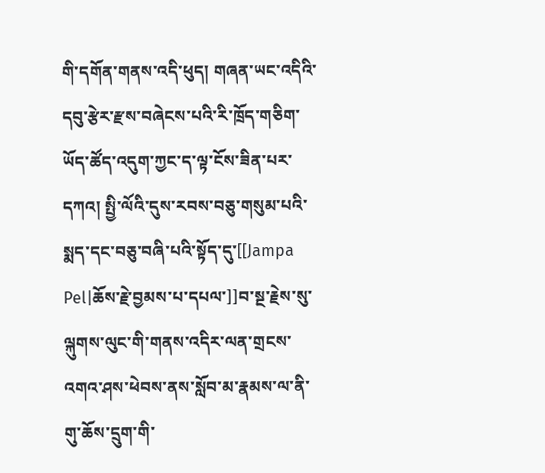གི་དགོན་གནས་འདི་ཕུད། གཞན་ཡང་འདིའི་དབུ་རྩེར་རྫས་བཞེངས་པའི་རི་ཁྲོད་གཅིག་ཡོད་ཚོད་འདུག་ཀྱང་ད་ལྟ་ངོས་ཟིན་པར་དཀའ། སྤྱི་ལོའི་དུས་རབས་བཅུ་གསུམ་པའི་སྨད་དང་བཅུ་བཞི་པའི་སྟོད་དུ་[[Jampa Pel|ཆོས་རྗེ་བྱམས་པ་དཔལ་]]བ་སྔ་རྗེས་སུ་ལྐུགས་ལུང་གི་གནས་འདིར་ལན་གྲངས་འགའ་ཤས་ཕེབས་ནས་སློབ་མ་རྣམས་ལ་ནི་གུ་ཆོས་དྲུག་གི་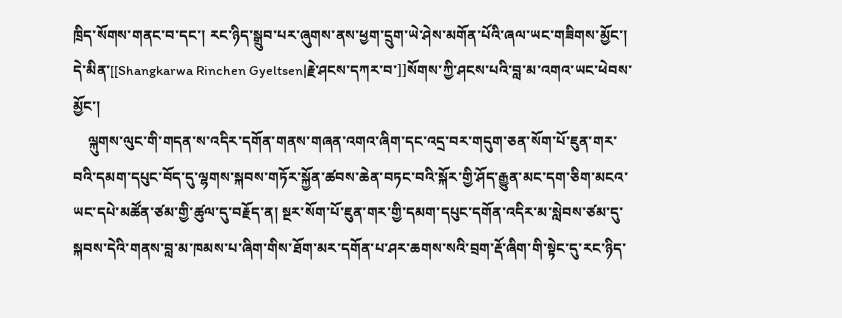ཁྲིད་སོགས་གནང་བ་དང་། རང་ཉིད་སྒྲུབ་པར་ཞུགས་ནས་ཕྱག་དྲུག་ཡེ་ཤེས་མགོན་པོའི་ཞལ་ཡང་གཟིགས་མྱོང་། དེ་མིན་[[Shangkarwa Rinchen Gyeltsen|རྗེ་ཤངས་དཀར་བ་]]སོགས་ཀྱི་ཤངས་པའི་བླ་མ་འགའ་ཡང་ཕེབས་མྱོང་།
    ལྐུགས་ལུང་གི་གདན་ས་འདིར་དགོན་གནས་གཞན་འགའ་ཞིག་དང་འདྲ་བར་གདུག་ཅན་སོག་པོ་ཇུན་གར་བའི་དམག་དཔུང་བོད་དུ་ལྷགས་སྐབས་གཏོར་སྐྱོན་ཚབས་ཆེན་བཏང་བའི་སྐོར་གྱི་ཤོད་རྒྱུན་མང་དག་ཅིག་མངའ་ཡང་དཔེ་མཚོན་ཙམ་གྱི་ཚུལ་དུ་བརྗོད་ན། སྔར་སོག་པོ་ཇུན་གར་གྱི་དམག་དཔུང་དགོན་འདིར་མ་སླེབས་ཙམ་དུ་སྐབས་དེའི་གནས་བླ་མ་ཁམས་པ་ཞིག་གིས་ཐོག་མར་དགོན་པ་ཤར་ཆགས་སའི་བྲག་རྡོ་ཞིག་གི་སྟེང་དུ་རང་ཉིད་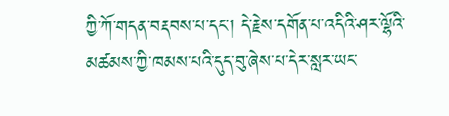ཀྱི་ཀོ་གདན་བརྡབས་པ་དང་། དེ་རྗེས་དགོན་པ་འདིའི་ཤར་ལྷོའི་མཚམས་ཀྱི་ཁམས་པའི་དུད་བུ་ཞེས་པ་དེར་སླར་ཡང་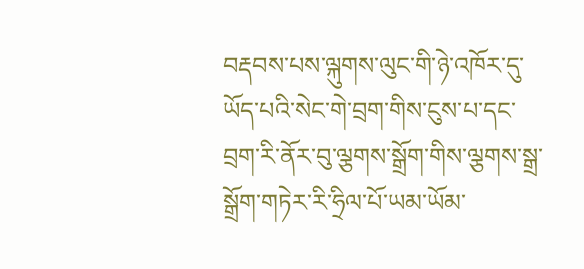བརྡབས་པས་ལྐུགས་ལུང་གི་ཉེ་འཁོར་དུ་ཡོད་པའི་སེང་གེ་བྲག་གིས་ངུས་པ་དང་བྲག་རི་ནོར་བུ་ལྕགས་སྒྲོག་གིས་ལྕགས་སྒྲ་སྒྲོག་གཏེར་རི་ཧྲིལ་པོ་ཡམ་ཡོམ་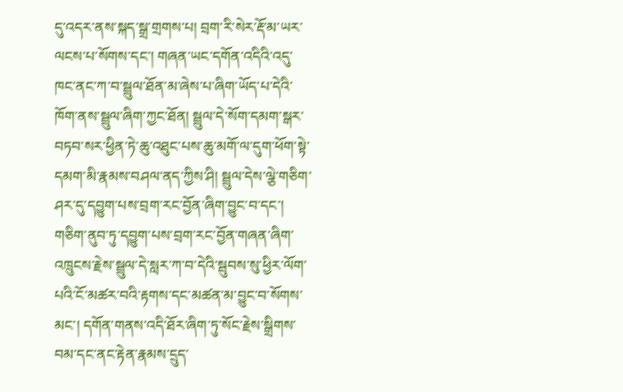དུ་འདར་ནས་སྐད་སྒྲ་གྲགས་པ། བྲག་རི་སེར་རྡོ་མ་ཡར་ལངས་པ་སོགས་དང་། གཞན་ཡང་དགོན་འདིའི་འདུ་ཁང་ནང་ཀ་བ་སྦྲུལ་ཐོན་མ་ཞེས་པ་ཞིག་ཡོད་པ་དེའི་ཁོག་ནས་སྦྲུལ་ཞིག་ཀྱང་ཐོན། སྦྲུལ་དེ་སོག་དམག་སྒར་བཏབ་སར་ཕྱིན་ཏེ་ཆུ་འཐུང་པས་ཆུ་མགོ་ལ་དུག་ཕོག་སྟེ་དམག་མི་རྣམས་བཤལ་ནད་ཀྱིས་ཤི། སྦྲུལ་དེས་ལྕེ་གཅིག་ཤར་དུ་དབྱུག་པས་བྲག་རང་བྱོན་ཞིག་བྱུང་བ་དང་། གཅིག་ནུབ་ཏུ་དབྱུག་པས་བྲག་རང་བྱོན་གཞན་ཞིག་འཁྲུངས་རྗེས་སྦྲུལ་དེ་སླར་ཀ་བ་དེའི་སྦུབས་སུ་ཕྱིར་ལོག་པའི་ངོ་མཚར་བའི་རྟགས་དང་མཚན་མ་བྱུང་བ་སོགས་མང་། དགོན་གནས་འདི་ཐོར་ཞིག་ཏུ་སོང་རྗེས་སྒྲིགས་བམ་དང་ནང་རྟེན་རྣམས་དྲུད་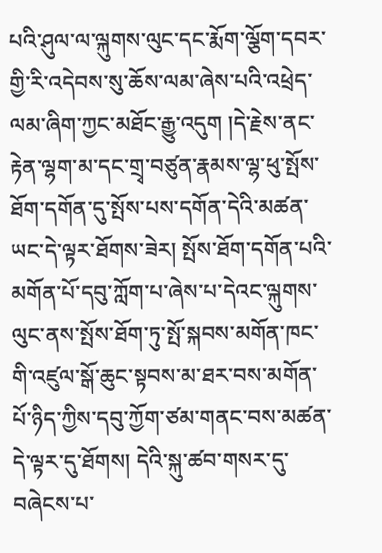པའི་ཤུལ་ལ་ལྐུགས་ལུང་དང་རྨོག་ལྕོག་དབར་གྱི་རི་འདེབས་སུ་ཆོས་ལམ་ཞེས་པའི་འཕྲེད་ལམ་ཞིག་ཀྱང་མཐོང་རྒྱུ་འདུག །དེ་རྗེས་ནང་རྟེན་ལྷག་མ་དང་གྲྭ་བཙུན་རྣམས་ལྷ་ཕུ་སྤོས་ཐོག་དགོན་དུ་སྤོས་པས་དགོན་དེའི་མཚན་ཡང་དེ་ལྟར་ཐོགས་ཟེར། སྤོས་ཐོག་དགོན་པའི་མགོན་པོ་དབུ་ཀློག་པ་ཞེས་པ་དེའང་ལྐུགས་ལུང་ནས་སྤོས་ཐོག་ཏུ་སྤོ་སྐབས་མགོན་ཁང་གི་འཛུལ་སྒོ་ཆུང་སྟབས་མ་ཐར་བས་མགོན་པོ་ཉིད་ཀྱིས་དབུ་ཀྱོག་ཙམ་གནང་བས་མཚན་དེ་ལྟར་དུ་ཐོགས། དེའི་སྐུ་ཚབ་གསར་དུ་བཞེངས་པ་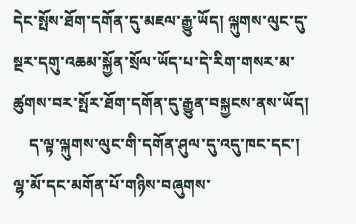དེང་སྤོས་ཐོག་དགོན་དུ་མཇལ་རྒྱུ་ཡོད། ལྐུགས་ལུང་དུ་སྔར་དགུ་འཆམ་སྐྱོན་སྲོལ་ཡོད་པ་དེ་རིག་གསར་མ་ཚུགས་བར་སྤོར་ཐོག་དགོན་དུ་རྒྱུན་བསྐྱངས་ནས་ཡོད།
    ད་ལྟ་ལྐུགས་ལུང་གི་དགོན་ཤུལ་དུ་འདུ་ཁང་དང་། ལྷ་མོ་དང་མགོན་པོ་གཉིས་བཞུགས་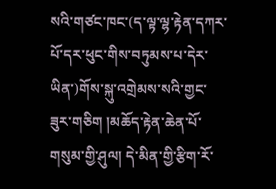སའི་གཙང་ཁང་(ད་ལྟ་ལྷ་རྟེན་དཀར་པོ་དར་ཕུང་གིས་བཏུམས་པ་དེར་ཡིན་)གོས་སྐུ་འགྲེམས་སའི་གྱང་ཟུར་གཅིག །མཆོད་རྟེན་ཆེན་པོ་གསུམ་གྱི་ཤུལ། དེ་མིན་གྱི་རྩིག་རོ་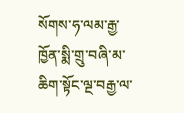སོགས་ཧ་ལམ་རྒྱ་ཁྱོན་སྨི་གྲུ་བཞི་མ་ཆིག་སྟོང་ལྔ་བརྒྱ་ལ་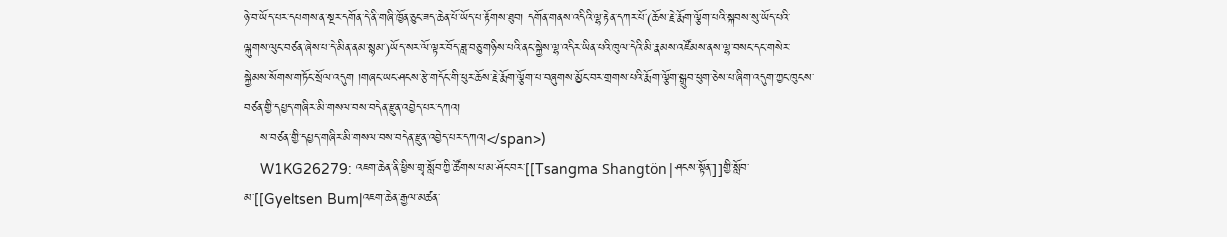ཉེ་བ་ཡོད་པར་དཔགས་ན་སྔར་དགོན་དེ་ནི་གཞི་ཁྱོན་ཅུང་ཟད་ཆེན་པོ་ཡོད་པ་རྟོགས་ཐུབ། དགོན་གནས་འདིའི་ལྷ་རྟེན་དཀར་པོ་(ཆོས་རྗེ་རྨོག་ལྕོག་པའི་སྐབས་སུ་ཡོད་པའི་ལྐུགས་ལུང་བཙན་ཞེས་པ་དེ་མིན་ནམ་སྙམ་)ཡོད་སར་ལོ་ལྟར་བོད་ཟླ་བཅུ་གཉིས་པའི་ནང་སྐྱེས་ལྷ་འདིར་ཡིན་པའི་ཁུལ་དེའི་མི་རྣམས་འཛོམས་ནས་ལྷ་བསང་དང་གསེར་སྐྱེམས་སོགས་གཏོང་སྲོལ་འདུག །གཞང་ཡང་ཤངས་རྩེ་གདོང་གི་ཕུར་ཆོས་རྗེ་རྨོག་ལྕོག་པ་བཞུགས་མྱོང་བར་གྲགས་པའི་རྨོག་ལྕོག་སྒྲུབ་ཕུག་ཅེས་པ་ཞིག་འདུག་ཀྱང་ཁུངས་བཙན་གྱི་དཔྱད་གཞིར་མི་གསལ་བས་བདེན་རྫུན་འབྱེད་པར་དཀའ།
    ས་བཙན་གྱི་དཔྱད་གཞིར་མི་གསལ་བས་བདེན་རྫུན་འབྱེད་པར་དཀའ།</span>)
    W1KG26279: འཇག་ཆེན་ནི་ཕྱིས་གྲྭ་སློབ་ཀྱི་ཚོགས་པ་མ་ཤོང་བར་[[Tsangma Shangtön|ཤངས་སྟོན་]]གྱི་སློབ་མ་[[Gyeltsen Bum|འཇག་ཆེན་རྒྱལ་མཚན་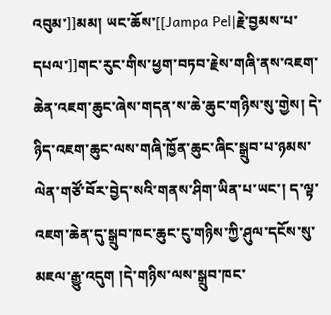འབུམ་]]མམ། ཡང་ཆོས་[[Jampa Pel|རྗེ་བྱམས་པ་དཔལ་]]གང་རུང་གིས་ཕྱག་བཏབ་རྗེས་གཞི་ནས་འཇག་ཆེན་འཇག་ཆུང་ཞེས་གདན་ས་ཆེ་ཆུང་གཉིས་སུ་གྱེས། དེ་ཉིད་འཇག་ཆུང་ལས་གཞི་ཁྱོན་ཆུང་ཞིང་སྒྲུབ་པ་ཉམས་ལེན་གཙོ་བོར་བྱེད་སའི་གནས་ཤིག་ཡིན་པ་ཡང་། ད་ལྟ་འཇག་ཆེན་དུ་སྒྲུབ་ཁང་ཆུང་ངུ་གཉིས་ཀྱི་ཤུལ་དངོས་སུ་མཇལ་རྒྱུ་འདུག །དེ་གཉིས་ལས་སྒྲུབ་ཁང་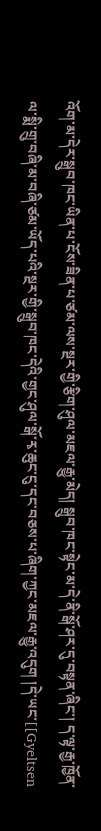འོག་མ་དེར་སྒྲུབ་ཁང་ཡིན་པ་ངོས་ཟིན་པ་ཙམ་ལས་སྔར་གྱི་རྩིག་ཤུལ་མཇལ་རྒྱུ་མེད། སྒྲུབ་ཁང་སྟེང་མ་དེ་ནི་སྒོ་ཤར་དུ་བསྟན་ཞིང་། ད་ལྟ་རྒྱ་ཁྱོན་ལ་སྨི་གྲུ་བཞི་མ་བཞི་ཙམ་ཡོད་པའི་སྔར་གྱི་སྒྲུབ་ཁང་དེའི་གྱང་ཤུལ་སྒོ་རྭ་ཆུང་ངུ་དང་བཅས་པ་ཞིག་ཀྱང་མཇལ་རྒྱུ་འདུག །དེ་ཡང་[[Gyeltsen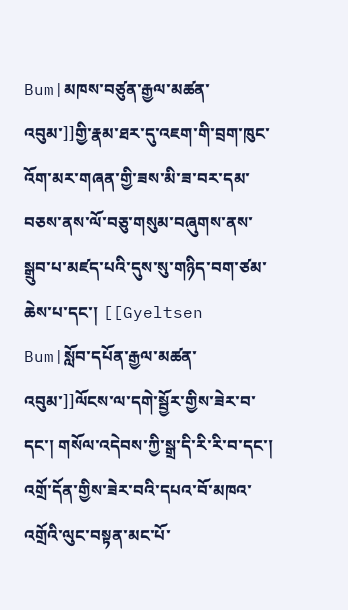Bum|མཁས་བཙུན་རྒྱལ་མཚན་འབུམ་]]གྱི་རྣམ་ཐར་དུ་འཇག་གི་བྲག་ཁུང་འོག་མར་གཞན་གྱི་ཟས་མི་ཟ་བར་དམ་བཅས་ནས་ལོ་བཅུ་གསུམ་བཞུགས་ནས་སྒྲུབ་པ་མཛད་པའི་དུས་སུ་གཉིད་བག་ཙམ་ཆེས་པ་དང་། [[Gyeltsen Bum|སློབ་དཔོན་རྒྱལ་མཚན་འབུམ་]]ལོངས་ལ་དགེ་སྦྱོར་གྱིས་ཟེར་བ་དང་། གསོལ་འདེབས་ཀྱི་སྒྲ་དི་རི་རི་བ་དང་། འགྲོ་དོན་གྱིས་ཟེར་བའི་དཔའ་བོ་མཁའ་འགྲོའི་ལུང་བསྟན་མང་པོ་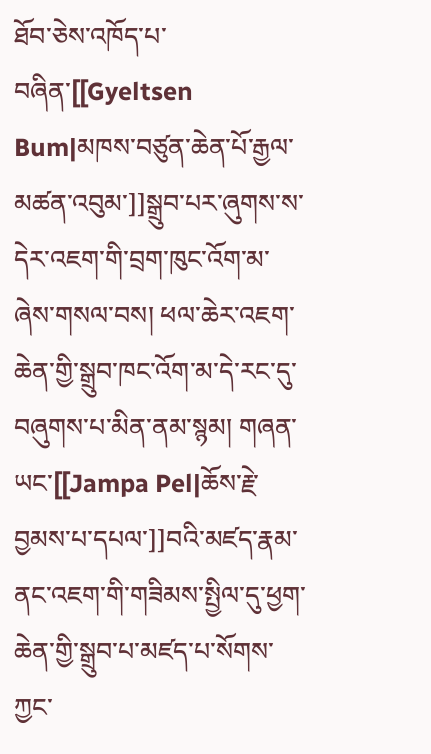ཐོབ་ཅེས་འཁོད་པ་བཞིན་[[Gyeltsen Bum|མཁས་བཙུན་ཆེན་པོ་རྒྱལ་མཚན་འབུམ་]]སྒྲུབ་པར་ཞུགས་ས་དེར་འཇག་གི་བྲག་ཁུང་འོག་མ་ཞེས་གསལ་བས། ཕལ་ཆེར་འཇག་ཆེན་གྱི་སྒྲུབ་ཁང་འོག་མ་དེ་རང་དུ་བཞུགས་པ་མིན་ནམ་སྙམ། གཞན་ཡང་[[Jampa Pel|ཆོས་རྗེ་བྱམས་པ་དཔལ་]]བའི་མཛད་རྣམ་ནང་འཇག་གི་གཟིམས་སྤྱིལ་དུ་ཕྱག་ཆེན་གྱི་སྒྲུབ་པ་མཛད་པ་སོགས་ཀྱང་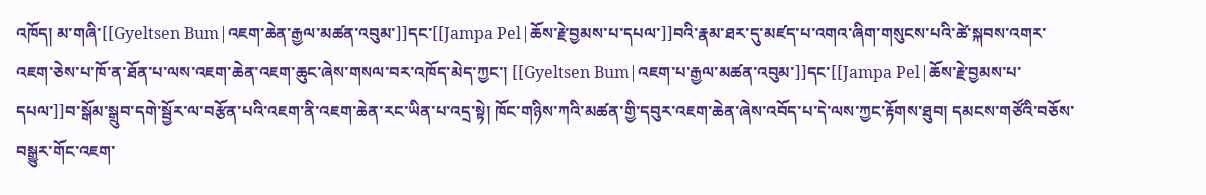འཁོད། མ་གཞི་[[Gyeltsen Bum|འཇག་ཆེན་རྒྱལ་མཚན་འབུམ་]]དང་[[Jampa Pel|ཆོས་རྗེ་བྱམས་པ་དཔལ་]]བའི་རྣམ་ཐར་དུ་མཛད་པ་འགའ་ཞིག་གསུངས་པའི་ཚེ་སྐབས་འགར་འཇག་ཅེས་པ་ཁོ་ན་ཐོན་པ་ལས་འཇག་ཆེན་འཇག་ཆུང་ཞེས་གསལ་བར་འཁོད་མེད་ཀྱང་། [[Gyeltsen Bum|འཇག་པ་རྒྱལ་མཚན་འབུམ་]]དང་[[Jampa Pel|ཆོས་རྗེ་བྱམས་པ་དཔལ་]]བ་སྒོམ་སྒྲུབ་དགེ་སྦྱོར་ལ་བརྩོན་པའི་འཇག་ནི་འཇག་ཆེན་རང་ཡིན་པ་འདྲ་སྟེ། ཁོང་གཉིས་ཀའི་མཚན་གྱི་དབུར་འཇག་ཆེན་ཞེས་འབོད་པ་དེ་ལས་ཀྱང་རྟོགས་ཐུབ། དམངས་གཙོའི་བཅོས་བསྒྱུར་གོང་འཇག་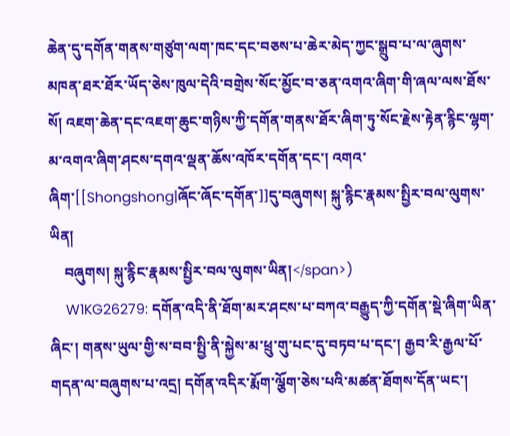ཆེན་དུ་དགོན་གནས་གཙུག་ལག་ཁང་དང་བཅས་པ་ཆེར་མེད་ཀྱང་སྒྲུབ་པ་ལ་ཞུགས་མཁན་ཐར་ཐོར་ཡོད་ཅེས་ཁུལ་དེའི་བགྲེས་སོང་མྱོང་བ་ཅན་འགའ་ཞིག་གི་ཞལ་ལས་ཐོས་སོ། འཇག་ཆེན་དང་འཇག་ཆུང་གཉིས་ཀྱི་དགོན་གནས་ཐོར་ཞིག་ཏུ་སོང་རྗེས་རྟེན་རྙིང་ལྷག་མ་འགའ་ཞིག་ཤངས་དགའ་ལྡན་ཆོས་འཁོར་དགོན་དང་། འགའ་ཞིག་[[Shongshong|ཞོང་ཞོང་དགོན་]]དུ་བཞུགས། སྐུ་རྙིང་རྣམས་སྤྱིར་བལ་ལུགས་ཡིན།
    བཞུགས། སྐུ་རྙིང་རྣམས་སྤྱིར་བལ་ལུགས་ཡིན།</span>)
    W1KG26279: དགོན་འདི་ནི་ཐོག་མར་ཤངས་པ་བཀའ་བརྒྱུད་ཀྱི་དགོན་སྡེ་ཞིག་ཡིན་ཞིང་། གནས་ཡུལ་གྱི་ས་བབ་སྤྱི་ནི་སྐྱེས་མ་ཕྲུ་གུ་པང་དུ་བཏབ་པ་དང་། རྒྱབ་རི་རྒྱལ་པོ་གདན་ལ་བཞུགས་པ་འདྲ། དགོན་འདིར་རྨོག་ལྕོག་ཅེས་པའི་མཚན་ཐོགས་དོན་ཡང་།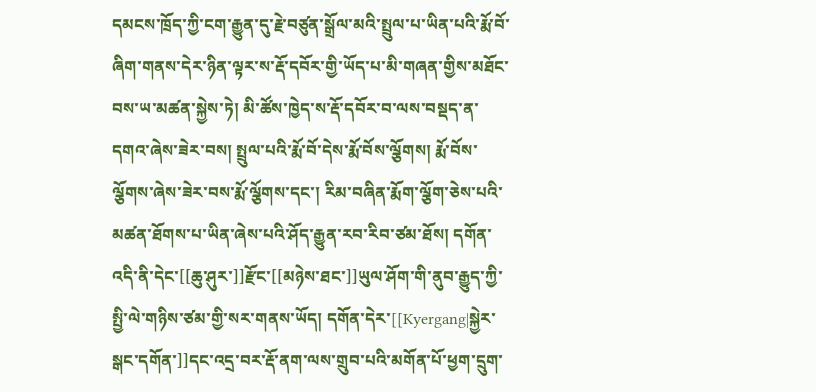དམངས་ཁྲོད་ཀྱི་ངག་རྒྱུན་དུ་རྗེ་བཙུན་སྒྲོལ་མའི་སྤྲུལ་པ་ཡིན་པའི་རྨོ་བོ་ཞིག་གནས་དེར་ཉིན་ལྟར་ས་རྡོ་དབོར་གྱི་ཡོད་པ་མི་གཞན་གྱིས་མཐོང་བས་ཡ་མཚན་སྐྱེས་ཏེ། མི་ཚོས་ཁྱེད་ས་རྡོ་དབོར་བ་ལས་བསྡད་ན་དགའ་ཞེས་ཟེར་བས། སྤྲུལ་པའི་རྨོ་བོ་དེས་རྨོ་བོས་ལྕོགས། རྨོ་བོས་ལྕོགས་ཞེས་ཟེར་བས་རྨོ་ལྕོགས་དང་། རིམ་བཞིན་རྨོག་ལྕོག་ཅེས་པའི་མཚན་ཐོགས་པ་ཡིན་ཞེས་པའི་ཤོད་རྒྱུན་རབ་རིབ་ཙམ་ཐོས། དགོན་འདི་ནི་དེང་[[ཆུ་ཤུར་]]རྫོང་[[མཉེས་ཐང་]]ཡུལ་ཤོག་གི་ནུབ་རྒྱུད་ཀྱི་སྤྱི་ལེ་གཉིས་ཙམ་གྱི་སར་གནས་ཡོད། དགོན་དེར་[[Kyergang|སྐྱེར་སྒང་དགོན་]]དང་འདྲ་བར་རྡོ་ནག་ལས་གྲུབ་པའི་མགོན་པོ་ཕྱག་དྲུག་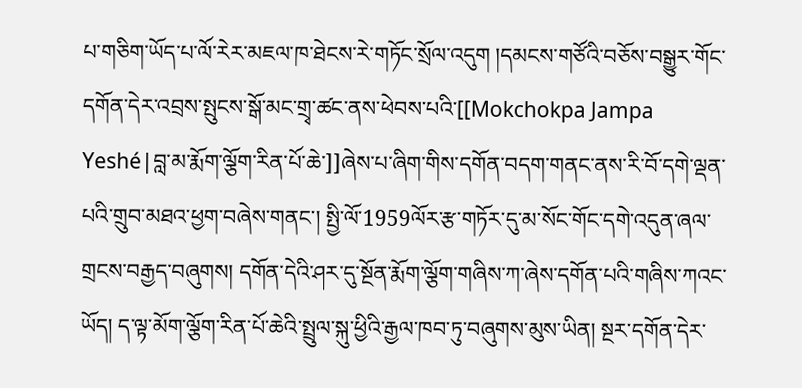པ་གཅིག་ཡོད་པ་ལོ་རེར་མཇལ་ཁ་ཐེངས་རེ་གཏོང་སྲོལ་འདུག །དམངས་གཙོའི་བཅོས་བསྒྱུར་གོང་དགོན་དེར་འབྲས་སྤུངས་སྒོ་མང་གྲྭ་ཚང་ནས་ཕེབས་པའི་[[Mokchokpa Jampa Yeshé|བླ་མ་རྨོག་ལྕོག་རིན་པོ་ཆེ་]]ཞེས་པ་ཞིག་གིས་དགོན་བདག་གནང་ནས་རི་བོ་དགེ་ལྡན་པའི་གྲུབ་མཐའ་ཕྱག་བཞེས་གནང་། སྤྱི་ལོ་1959ལོར་རྩ་གཏོར་དུ་མ་སོང་གོང་དགེ་འདུན་ཞལ་གྲངས་བརྒྱད་བཞུགས། དགོན་དེའི་ཤར་དུ་སྔོན་རྨོག་ལྕོག་གཞིས་ཀ་ཞེས་དགོན་པའི་གཞིས་ཀའང་ཡོད། ད་ལྟ་མོག་ལྕོག་རིན་པོ་ཆེའི་སྤྲུལ་སྐུ་ཕྱིའི་རྒྱལ་ཁབ་ཏུ་བཞུགས་མུས་ཡིན། སྔར་དགོན་དེར་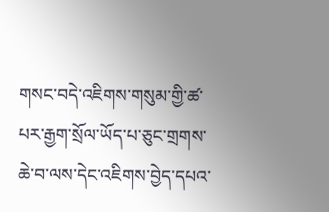གསང་བདེ་འཇིགས་གསུམ་གྱི་ཚ་པར་རྒྱག་སྲོལ་ཡོད་པ་ཅུང་གྲགས་ཆེ་བ་ལས་དེང་འཇིགས་བྱེད་དཔའ་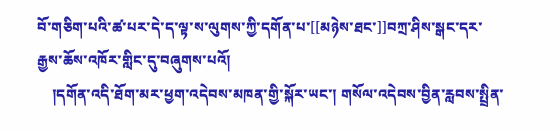བོ་གཅིག་པའི་ཚ་པར་དེ་ད་ལྟ་ས་ལུགས་ཀྱི་དགོན་པ་[[མཉེས་ཐང་]]བཀྲ་ཤིས་སྒང་དར་རྒྱས་ཆོས་འཁོར་གླིང་དུ་བཞུགས་པའོ།
    །དགོན་འདི་ཐོག་མར་ཕྱག་འདེབས་མཁན་གྱི་སྐོར་ཡང་། གསོལ་འདེབས་བྱིན་རླབས་སྤྲིན་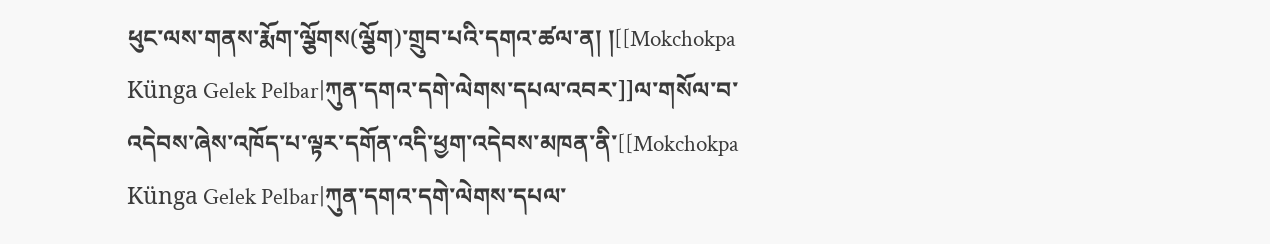ཕུང་ལས་གནས་རྨོག་ལྕོགས(ལྕོག)་གྲུབ་པའི་དགའ་ཚལ་ན། །[[Mokchokpa Künga Gelek Pelbar|ཀུན་དགའ་དགེ་ལེགས་དཔལ་འབར་]]ལ་གསོལ་བ་འདེབས་ཞེས་འཁོད་པ་ལྟར་དགོན་འདི་ཕྱག་འདེབས་མཁན་ནི་[[Mokchokpa Künga Gelek Pelbar|ཀུན་དགའ་དགེ་ལེགས་དཔལ་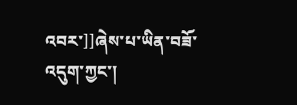འབར་]]ཞེས་པ་ཡིན་བཟོ་འདུག་ཀྱང་།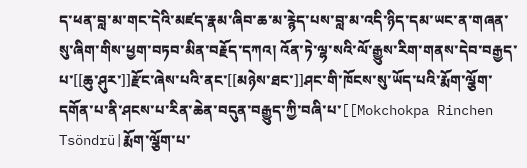ད་ཕན་བླ་མ་གང་དེའི་མཛད་རྣམ་ཞིབ་ཆ་མ་རྙེད་པས་བླ་མ་འདི་ཉིད་དམ་ཡང་ན་གཞན་སུ་ཞིག་གིས་ཕྱག་བཏབ་མིན་བརྗོད་དཀའ། འོན་ཏེ་ལྷ་སའི་ལོ་རྒྱུས་རིག་གནས་དེབ་བརྒྱད་པ་[[ཆུ་ཤུར་]]རྫོང་ཞེས་པའི་ནང་[[མཉེས་ཐང་]]ཤང་གི་ཁོངས་སུ་ཡོད་པའི་རྨོག་ལྕོག་དགོན་པ་ནི་ཤངས་པ་རིན་ཆེན་བདུན་བརྒྱུད་ཀྱི་བཞི་པ་[[Mokchokpa Rinchen Tsöndrü|རྨོག་ལྕོག་པ་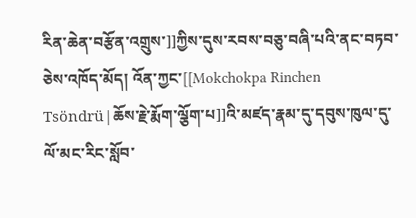རིན་ཆེན་བརྩོན་འགྲུས་]]ཀྱིས་དུས་རབས་བཅུ་བཞི་པའི་ནང་བཏབ་ཅེས་འཁོད་མོད། འོན་ཀྱང་[[Mokchokpa Rinchen Tsöndrü|ཆོས་རྗེ་རྨོག་ལྕོག་པ]]འི་མཛད་རྣམ་དུ་དབུས་ཁུལ་དུ་ལོ་མང་རིང་སློབ་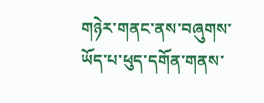གཉེར་གནང་ནས་བཞུགས་ཡོད་པ་ཕུད་དགོན་གནས་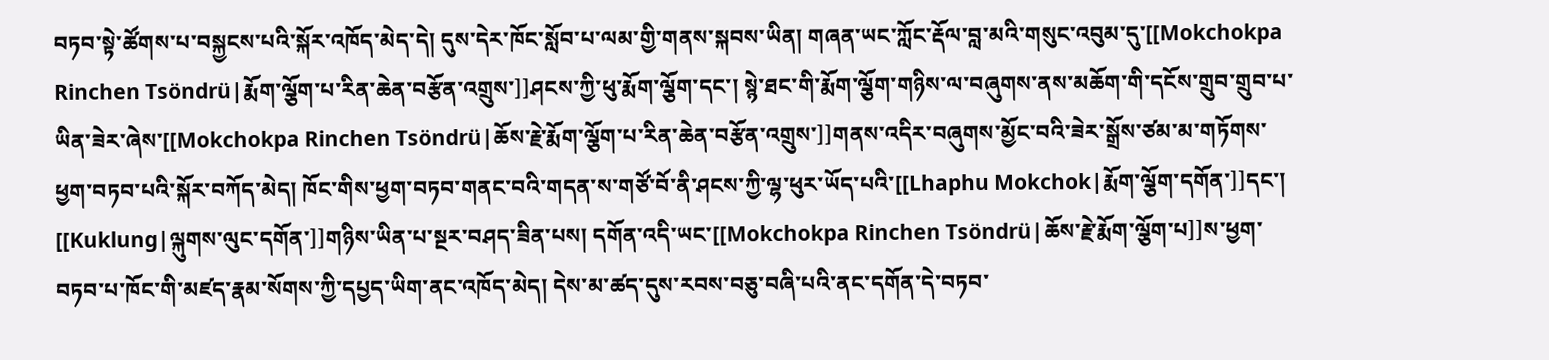བཏབ་སྟེ་ཚོགས་པ་བསྐྱངས་པའི་སྐོར་འཁོད་མེད་དེ། དུས་དེར་ཁོང་སློབ་པ་ལམ་གྱི་གནས་སྐབས་ཡིན། གཞན་ཡང་ཀློང་རྡོལ་བླ་མའི་གསུང་འབུམ་དུ་[[Mokchokpa Rinchen Tsöndrü|རྨོག་ལྕོག་པ་རིན་ཆེན་བརྩོན་འགྲུས་]]ཤངས་ཀྱི་ཕུ་རྨོག་ལྕོག་དང་། སྙེ་ཐང་གི་རྨོག་ལྕོག་གཉིས་ལ་བཞུགས་ནས་མཆོག་གི་དངོས་གྲུབ་གྲུབ་པ་ཡིན་ཟེར་ཞེས་[[Mokchokpa Rinchen Tsöndrü|ཆོས་རྗེ་རྨོག་ལྕོག་པ་རིན་ཆེན་བརྩོན་འགྲུས་]]གནས་འདིར་བཞུགས་མྱོང་བའི་ཟེར་སྒྲོས་ཙམ་མ་གཏོགས་ཕྱག་བཏབ་པའི་སྐོར་བཀོད་མེད། ཁོང་གིས་ཕྱག་བཏབ་གནང་བའི་གདན་ས་གཙོ་བོ་ནི་ཤངས་ཀྱི་ལྷ་ཕུར་ཡོད་པའི་[[Lhaphu Mokchok|རྨོག་ལྕོག་དགོན་]]དང་། [[Kuklung|ལྐུགས་ལུང་དགོན་]]གཉིས་ཡིན་པ་སྔར་བཤད་ཟིན་པས། དགོན་འདི་ཡང་[[Mokchokpa Rinchen Tsöndrü|ཆོས་རྗེ་རྨོག་ལྕོག་པ]]ས་ཕྱག་བཏབ་པ་ཁོང་གི་མཛད་རྣམ་སོགས་ཀྱི་དཔྱད་ཡིག་ནང་འཁོད་མེད། དེས་མ་ཚད་དུས་རབས་བཅུ་བཞི་པའི་ནང་དགོན་དེ་བཏབ་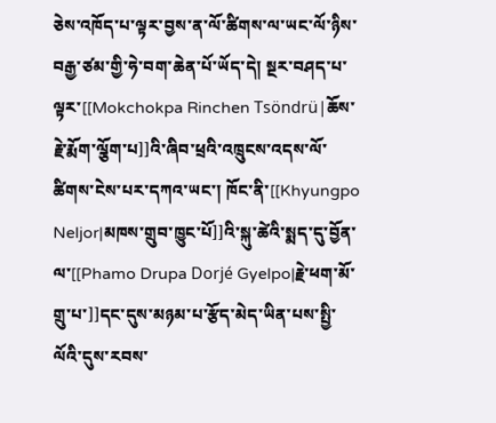ཅེས་འཁོད་པ་ལྟར་བྱས་ན་ལོ་ཚིགས་ལ་ཡང་ལོ་ཉིས་བརྒྱ་ཙམ་གྱི་ཧེ་བག་ཆེན་པོ་ཡོད་དེ། སྔར་བཤད་པ་ལྟར་[[Mokchokpa Rinchen Tsöndrü|ཆོས་རྗེ་རྨོག་ལྕོག་པ]]འི་ཞིབ་ཕྲའི་འཁྲུངས་འདས་ལོ་ཚིགས་ངེས་པར་དཀའ་ཡང་། ཁོང་ནི་[[Khyungpo Neljor|མཁས་གྲུབ་ཁྱུང་པོ]]འི་སྐུ་ཚེའི་སྨད་དུ་བྱོན་ལ་[[Phamo Drupa Dorjé Gyelpo|རྗེ་ཕག་མོ་གྲུ་པ་]]དང་དུས་མཉམ་པ་རྩོད་མེད་ཡིན་པས་སྤྱི་ལོའི་དུས་རབས་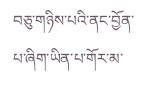བཅུ་གཉིས་པའི་ནང་བྱོན་པ་ཞིག་ཡིན་པ་གོར་མ་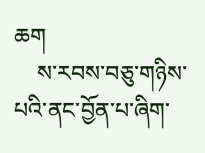ཆག
    ས་རབས་བཅུ་གཉིས་པའི་ནང་བྱོན་པ་ཞིག་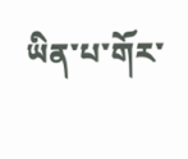ཡིན་པ་གོར་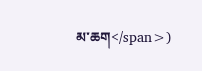མ་ཆག</span>)